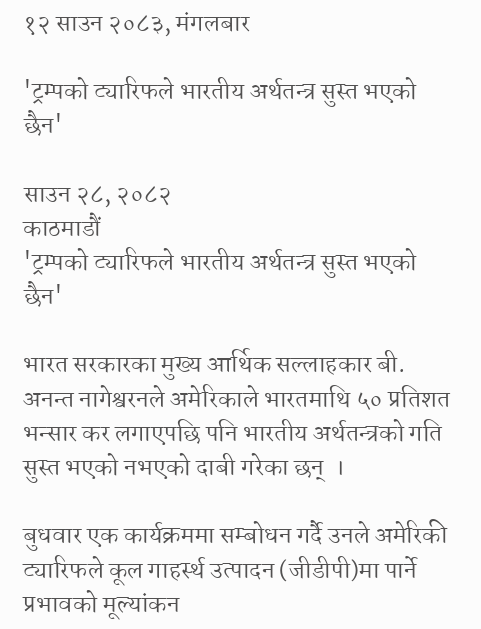१२ साउन २०८३, मंगलबार

'ट्रम्पको ट्यारिफले भारतीय अर्थतन्त्र सुस्त भएको छैन'

साउन २८, २०८२
काठमाडौं
'ट्रम्पको ट्यारिफले भारतीय अर्थतन्त्र सुस्त भएको छैन'

भारत सरकारका मुख्य आर्थिक सल्लाहकार बी. अनन्त नागेश्वरनले अमेरिकाले भारतमाथि ५० प्रतिशत भन्सार कर लगाएपछि पनि भारतीय अर्थतन्त्रको गति सुस्त भएको नभएको दाबी गरेका छन्  ।

बुधवार एक कार्यक्रममा सम्बोधन गर्दै उनले अमेरिकी ट्यारिफले कूल गाहर्स्थ उत्पादन (जीडीपी)मा पार्ने प्रभावको मूल्यांकन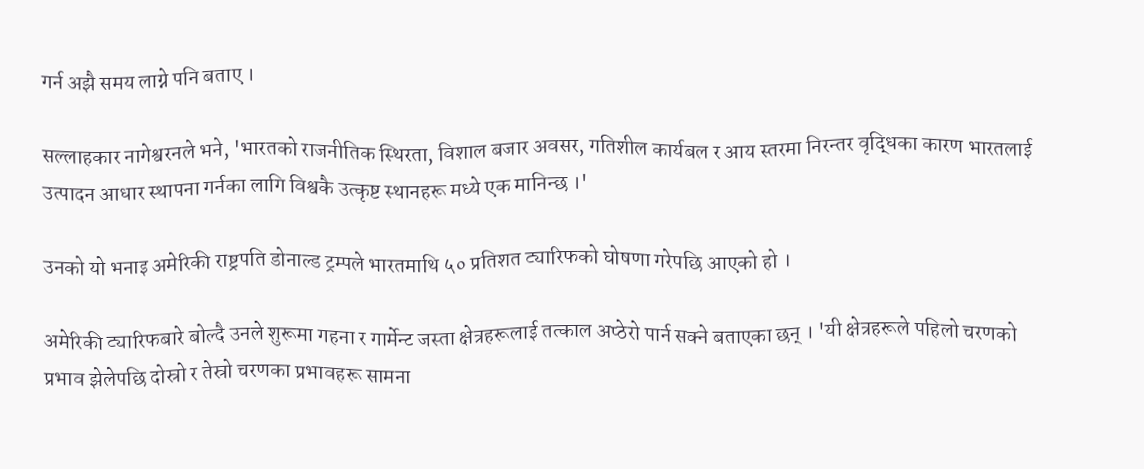गर्न अझै समय लाग्ने पनि बताए ।

सल्लाहकार नागेश्वरनले भने, 'भारतको राजनीतिक स्थिरता, विशाल बजार अवसर, गतिशील कार्यबल र आय स्तरमा निरन्तर वृद्धिका कारण भारतलाई उत्पादन आधार स्थापना गर्नका लागि विश्वकै उत्कृष्ट स्थानहरू मध्ये एक मानिन्छ ।'

उनको यो भनाइ अमेरिकी राष्ट्रपति डोनाल्ड ट्रम्पले भारतमाथि ५० प्रतिशत ट्यारिफको घोषणा गरेपछि आएको हो ।

अमेरिकी ट्यारिफबारे बोल्दै उनले शुरूमा गहना र गार्मेन्ट जस्ता क्षेत्रहरूलाई तत्काल अप्ठेरो पार्न सक्ने बताएका छन् । 'यी क्षेत्रहरूले पहिलो चरणको प्रभाव झेलेपछि दोस्रो र तेस्रो चरणका प्रभावहरू सामना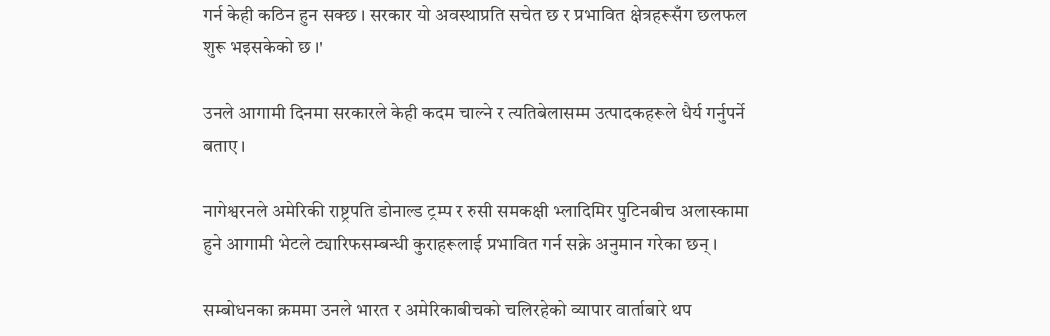गर्न केही कठिन हुन सक्छ । सरकार यो अवस्थाप्रति सचेत छ र प्रभावित क्षेत्रहरूसँग छलफल शुरू भइसकेको छ ।'

उनले आगामी दिनमा सरकारले केही कदम चाल्ने र त्यतिबेलासम्म उत्पादकहरूले धैर्य गर्नुपर्ने बताए ।

नागेश्वरनले अमेरिकी राष्ट्रपति डोनाल्ड ट्रम्प र रुसी समकक्षी भ्लादिमिर पुटिनबीच अलास्कामा हुने आगामी भेटले ट्यारिफसम्बन्धी कुराहरूलाई प्रभावित गर्न सक्ने अनुमान गरेका छन् ।

सम्बोधनका क्रममा उनले भारत र अमेरिकाबीचको चलिरहेको व्यापार वार्ताबारे थप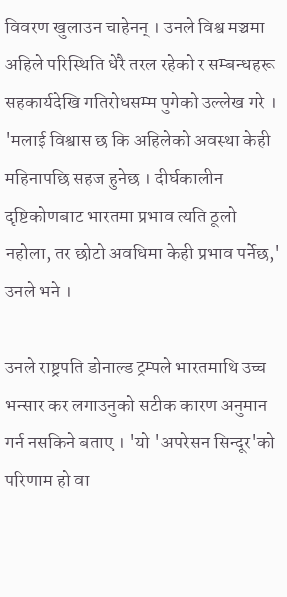विवरण खुलाउन चाहेनन् । उनले विश्व मञ्चमा अहिले परिस्थिति धेरै तरल रहेको र सम्बन्धहरू सहकार्यदेखि गतिरोधसम्म पुगेको उल्लेख गरे । 'मलाई विश्वास छ कि अहिलेको अवस्था केही महिनापछि सहज हुनेछ । दीर्घकालीन दृष्टिकोणबाट भारतमा प्रभाव त्यति ठूलो नहोला, तर छोटो अवधिमा केही प्रभाव पर्नेछ,' उनले भने ।

उनले राष्ट्रपति डोनाल्ड ट्रम्पले भारतमाथि उच्च भन्सार कर लगाउनुको सटीक कारण अनुमान गर्न नसकिने बताए । 'यो 'अपरेसन सिन्दूर'को परिणाम हो वा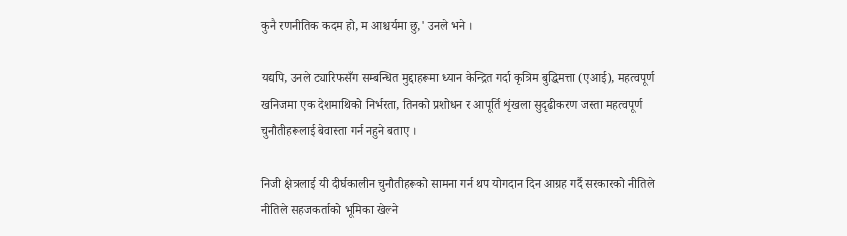कुनै रणनीतिक कदम हो, म आश्चर्यमा छु,' उनले भने ।

यद्यपि, उनले ट्यारिफसँग सम्बन्धित मुद्दाहरूमा ध्यान केन्द्रित गर्दा कृत्रिम बुद्धिमत्ता (एआई), महत्वपूर्ण खनिजमा एक देशमाथिको निर्भरता, तिनको प्रशोधन र आपूर्ति शृंखला सुदृढीकरण जस्ता महत्वपूर्ण चुनौतीहरूलाई बेवास्ता गर्न नहुने बताए ।

निजी क्षेत्रलाई यी दीर्घकालीन चुनौतीहरूको सामना गर्न थप योगदान दिन आग्रह गर्दै सरकारको नीतिले नीतिले सहजकर्ताको भूमिका खेल्ने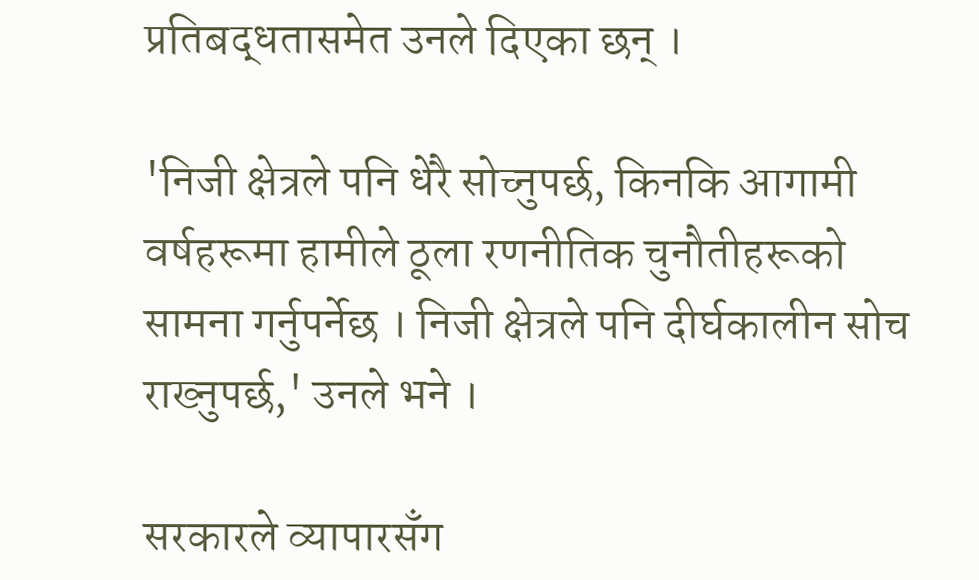प्रतिबद्धतासमेत उनले दिएका छन् ।

'निजी क्षेत्रले पनि धेरै सोच्नुपर्छ, किनकि आगामी वर्षहरूमा हामीले ठूला रणनीतिक चुनौतीहरूको सामना गर्नुपर्नेछ । निजी क्षेत्रले पनि दीर्घकालीन सोच राख्नुपर्छ,' उनले भने ।

सरकारले व्यापारसँग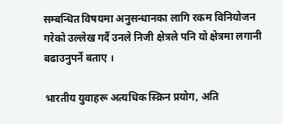सम्बन्धित विषयमा अनुसन्धानका लागि रकम विनियोजन गरेको उल्लेख गर्दै उनले निजी क्षेत्रले पनि यो क्षेत्रमा लगानी बढाउनुपर्ने बताए ।

भारतीय युवाहरू अत्यधिक स्क्रिन प्रयोग, अति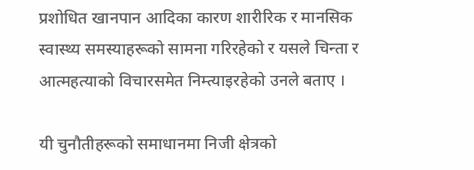प्रशोधित खानपान आदिका कारण शारीरिक र मानसिक स्वास्थ्य समस्याहरूको सामना गरिरहेको र यसले चिन्ता र आत्महत्याको विचारसमेत निम्त्याइरहेको उनले बताए ।

यी चुनौतीहरूको समाधानमा निजी क्षेत्रको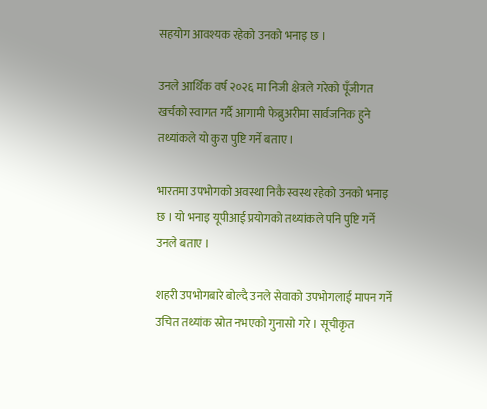सहयोग आवश्यक रहेको उनको भनाइ छ ।

उनले आर्थिक वर्ष २०२६ मा निजी क्षेत्रले गरेको पूँजीगत खर्चको स्वागत गर्दै आगामी फेब्रुअरीमा सार्वजनिक हुने तथ्यांकले यो कुरा पुष्टि गर्ने बताए ।

भारतमा उपभोगको अवस्था निकै स्वस्थ रहेको उनको भनाइ छ । यो भनाइ यूपीआई प्रयोगको तथ्यांकले पनि पुष्टि गर्ने उनले बताए ।

शहरी उपभोगबारे बोल्दै उनले सेवाको उपभोगलाई मापन गर्ने उचित तथ्यांक स्रोत नभएको गुनासो गरे । सूचीकृत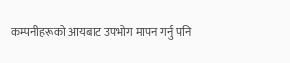कम्पनीहरूको आयबाट उपभोग मापन गर्नु पनि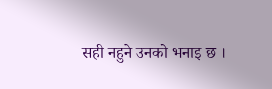सही नहुने उनको भनाइ छ ।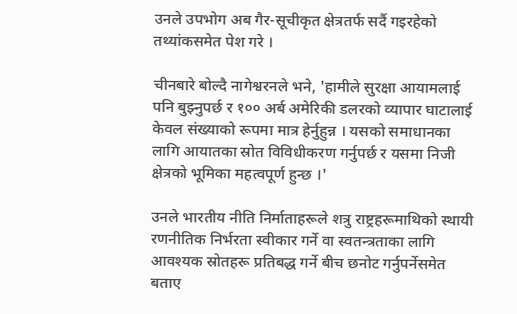उनले उपभोग अब गैर-सूचीकृत क्षेत्रतर्फ सर्दै गइरहेको तथ्यांकसमेत पेश गरे ।

चीनबारे बोल्दै नागेश्वरनले भने, 'हामीले सुरक्षा आयामलाई पनि बुझ्नुपर्छ र १०० अर्ब अमेरिकी डलरको व्यापार घाटालाई केवल संख्याको रूपमा मात्र हेर्नुहुन्न । यसको समाधानका लागि आयातका स्रोत विविधीकरण गर्नुपर्छ र यसमा निजी क्षेत्रको भूमिका महत्वपूर्ण हुन्छ ।'

उनले भारतीय नीति निर्माताहरूले शत्रु राष्ट्रहरूमाथिको स्थायी रणनीतिक निर्भरता स्वीकार गर्ने वा स्वतन्त्रताका लागि आवश्यक स्रोतहरू प्रतिबद्ध गर्ने बीच छनोट गर्नुपर्नेसमेत बताए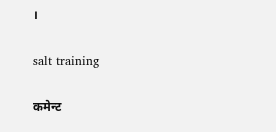।

salt training

कमेन्ट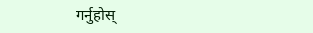गर्नुहोस्